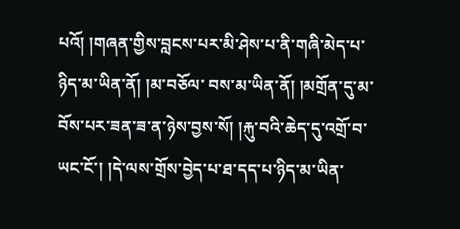པའོ། །གཞན་གྱིས་བླངས་པར་མི་ཤེས་པ་ནི་གཞི་མེད་པ་ཉིད་མ་ཡིན་ནོ། །མ་བཅོལ་ བས་མ་ཡིན་ནོ། །མགྲོན་དུ་མ་བོས་པར་ཟན་ཟ་ན་ཉེས་བྱས་སོ། །རྐུ་བའི་ཆེད་དུ་འགྲོ་བ་ཡང་ངོ་། །དེ་ལས་གྲོས་བྱེད་པ་ཐ་དད་པ་ཉིད་མ་ཡིན་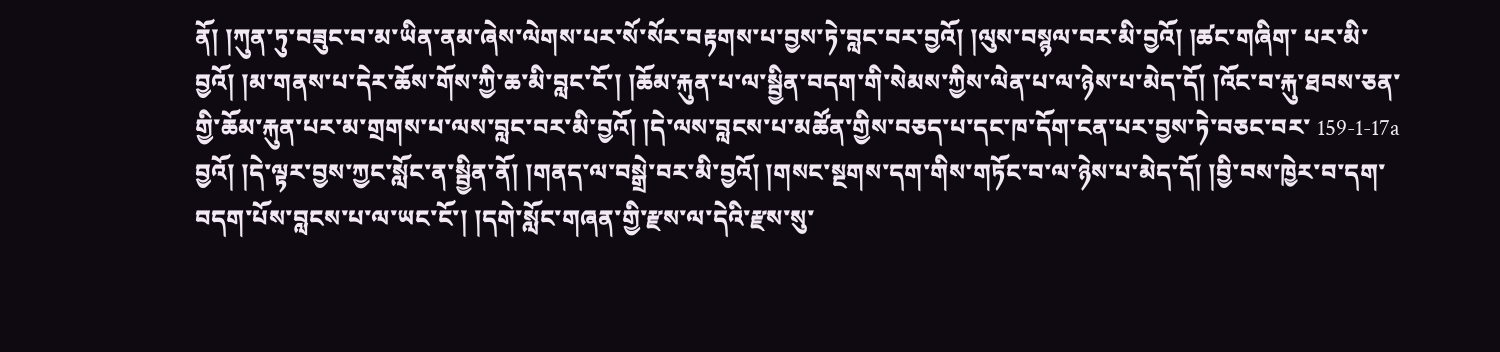ནོ། །ཀུན་ཏུ་བཟུང་བ་མ་ཡིན་ནམ་ཞེས་ལེགས་པར་སོ་སོར་བརྟགས་པ་བྱས་ཏེ་བླང་བར་བྱའོ། །ལུས་བསྙལ་བར་མི་བྱའོ། །ཚང་གཞིག་ པར་མི་བྱའོ། །མ་གནས་པ་དེར་ཆོས་གོས་ཀྱི་ཆ་མི་བླང་ངོ་། །ཆོམ་རྐུན་པ་ལ་སྦྱིན་བདག་གི་སེམས་ཀྱིས་ལེན་པ་ལ་ཉེས་པ་མེད་དོ། །འོང་བ་རྐུ་ཐབས་ཅན་གྱི་ཆོམ་རྐུན་པར་མ་གྲགས་པ་ལས་བླང་བར་མི་བྱའོ། །དེ་ལས་བླངས་པ་མཚོན་གྱིས་བཅད་པ་དང་ཁ་དོག་ངན་པར་བྱས་ཏེ་བཅང་བར་ 159-1-17a བྱའོ། །དེ་ལྟར་བྱས་ཀྱང་སློང་ན་སྦྱིན་ནོ། །གནད་ལ་བསྒྲེ་བར་མི་བྱའོ། །གསང་སྔགས་དག་གིས་གཏོང་བ་ལ་ཉེས་པ་མེད་དོ། །བྱི་བས་ཁྱེར་བ་དག་བདག་པོས་བླངས་པ་ལ་ཡང་ངོ་། །དགེ་སློང་གཞན་གྱི་རྫས་ལ་དེའི་རྫས་སུ་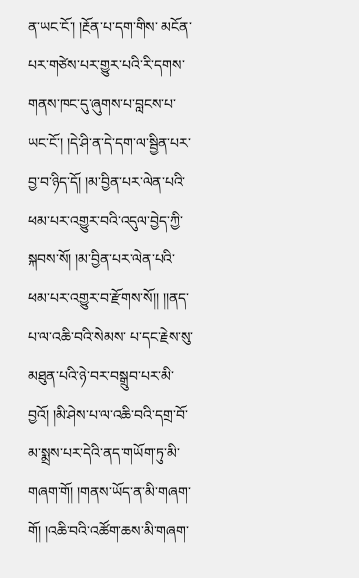ན་ཡང་ངོ་། །རྔོན་པ་དག་གིས་ མངོན་པར་གཙེས་པར་གྱུར་པའི་རི་དགས་གནས་ཁང་དུ་ཞུགས་པ་བླངས་པ་ཡང་ངོ་། །དེ་ཤི་ན་དེ་དག་ལ་སྦྱིན་པར་བྱ་བ་ཉིད་དོ། །མ་བྱིན་པར་ལེན་པའི་ཕམ་པར་འགྱུར་བའི་འདུལ་བྱེད་ཀྱི་སྐབས་སོ། །མ་བྱིན་པར་ལེན་པའི་ཕམ་པར་འགྱུར་བ་རྫོགས་སོ།། །།ནད་པ་ལ་འཆི་བའི་སེམས་ པ་དང་རྗེས་སུ་མཐུན་པའི་ཉེ་བར་བསྒྲུབ་པར་མི་བྱའོ། །མི་ཤེས་པ་ལ་འཆི་བའི་དགྲ་བོ་མ་སྨྲས་པར་དེའི་ནད་གཡོག་ཏུ་མི་གཞག་གོ། །གནས་ཡོད་ན་མི་གཞག་གོ། །འཆི་བའི་འཚོག་ཆས་མི་གཞག་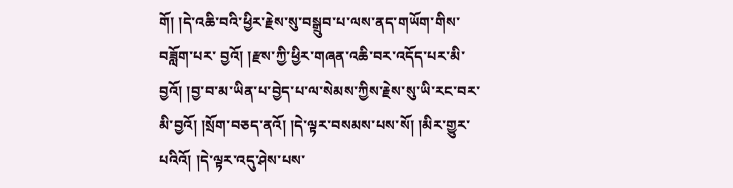གོ། །དེ་འཆི་བའི་ཕྱིར་རྗེས་སུ་བསྒྲུབ་པ་ལས་ནད་གཡོག་གིས་བཟློག་པར་ བྱའོ། །རྫས་ཀྱི་ཕྱིར་གཞན་འཆི་བར་འདོད་པར་མི་བྱའོ། །བྱ་བ་མ་ཡིན་པ་བྱེད་པ་ལ་སེམས་ཀྱིས་རྗེས་སུ་ཡི་རང་བར་མི་བྱའོ། །སྲོག་བཅད་ནའོ། །དེ་ལྟར་བསམས་པས་སོ། །མིར་གྱུར་པའིའོ། །དེ་ལྟར་འདུ་ཤེས་པས་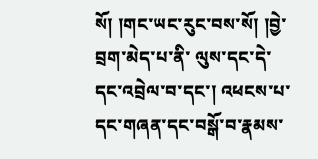སོ། །གང་ཡང་རུང་བས་སོ། །བྱེ་བྲག་མེད་པ་ནི་ ལུས་དང་དེ་དང་འབྲེལ་བ་དང་། འཕངས་པ་དང་གཞན་དང་བསྒོ་བ་རྣམས་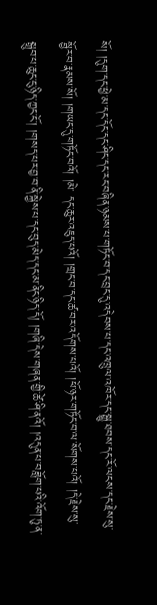སོ། །དུག་དང་ཕྱེ་མ་དང་དོང་དང་ཤིང་དང་རང་བཞིན་ཉམས་པ་གཏོང་བ་དང་བྲང་དུ་འདེབས་པ་དང་འཁྲུལ་འཁོར་དང་སྒྱུ་ཐབས་དང་རོ་ལངས་དང་རྗེས་སུ་སྦྱོར་བ་རྣམས་སོ། །གཡང་དུ་གཏོང་བའོ། །མེ་ དང་ཆུར་འཇུད་པའོ། །གྲང་བ་དང་ཚ་བར་འདོགས་པའོ། །ཕོ་ཉར་གཏོང་བ་ལ་སོགས་པའོ། །དེ་རྗེས་སུ་སྒྲུབ་པ་ཆུང་ངུ་ཉིད་ཀྱང་ངོ་། །གསད་པར་བྱ་བ་ནི་སྐྱེས་པ་དང་བུད་མེད་དང་མ་ནིང་ཉིད་དོ། །གཞི་དེས་གཞན་གྱི་ཚེ་ཤི་ནའོ། །འདུན་པ་བཟློག་པའི་འོག་ཏུ་ན་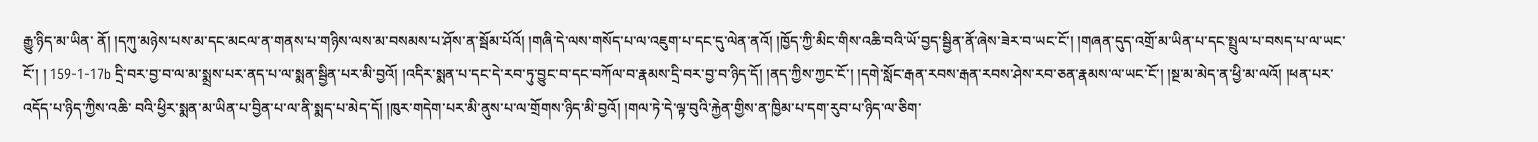རྒྱུ་ཉིད་མ་ཡིན་ ནོ། །དཀུ་མཉེས་པས་མ་དང་མངལ་ན་གནས་པ་གཉིས་ལས་མ་བསམས་པ་ཤོས་ན་སྦོམ་པོའོ། །གཞི་དེ་ལས་གསོད་པ་ལ་འཇུག་པ་དང་དུ་ལེན་ནའོ། །ཁྱོད་ཀྱི་མིང་གིས་འཆི་བའི་ཡོ་བྱད་སྦྱིན་ནོ་ཞེས་ཟེར་བ་ཡང་ངོ་། །གཞན་དུད་འགྲོ་མ་ཡིན་པ་དང་སྤྲུལ་པ་བསད་པ་ལ་ཡང་ངོ་། ། 159-1-17b དྲི་བར་བྱ་བ་ལ་མ་སྨྲས་པར་ནད་པ་ལ་སྨན་སྦྱིན་པར་མི་བྱའོ། །འདིར་སྨན་པ་དང་དེ་རབ་ཏུ་བྱུང་བ་དང་བཀོལ་བ་རྣམས་དྲི་བར་བྱ་བ་ཉིད་དོ། །ནད་ཀྱིས་ཀྱང་ངོ་། །དགེ་སློང་རྒན་རབས་རྒན་རབས་ཤེས་རབ་ཅན་རྣམས་ལ་ཡང་ངོ་། །སྔ་མ་མེད་ན་ཕྱི་མ་ལའོ། །ཕན་པར་འདོད་པ་ཉིད་ཀྱིས་འཆི་ བའི་ཕྱིར་སྨན་མ་ཡིན་པ་བྱིན་པ་ལ་ནི་སྨད་པ་མེད་དོ། །ཁུར་གདེག་པར་མི་ནུས་པ་ལ་གྲོགས་ཉིད་མི་བྱའོ། །གལ་ཏེ་དེ་ལྟ་བུའི་རྐྱེན་གྱིས་ན་ཁྱིམ་པ་དག་རུབ་པ་ཉིད་ལ་ཅིག་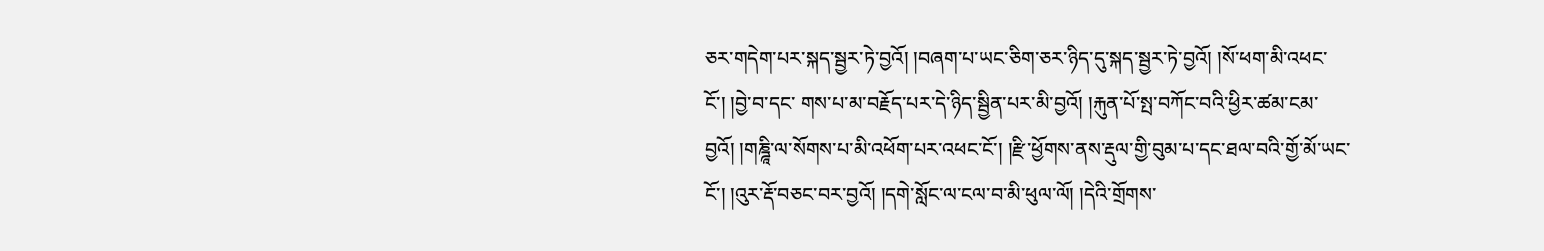ཅར་གདེག་པར་སྐད་སྦྱར་ཏེ་བྱའོ། །བཞག་པ་ཡང་ཅིག་ཅར་ཉིད་དུ་སྐད་སྦྱར་ཏེ་བྱའོ། །སོ་ཕག་མི་འཕང་ངོ་། །བྱེ་བ་དང་ གས་པ་མ་བརྗོད་པར་དེ་ཉིད་སྦྱིན་པར་མི་བྱའོ། །རྐུན་པོ་སྤ་བཀོང་བའི་ཕྱིར་ཚམ་ངམ་བྱའོ། །གཎྜཱི་ལ་སོགས་པ་མི་འཕོག་པར་འཕང་ངོ་། །རྫི་ཕྱོགས་ནས་རྡུལ་གྱི་བུམ་པ་དང་ཐལ་བའི་གྱོ་མོ་ཡང་ངོ་། །འུར་རྡོ་བཅང་བར་བྱའོ། །དགེ་སློང་ལ་ངལ་བ་མི་ཕུལ་ལོ། །དེའི་གྲོགས་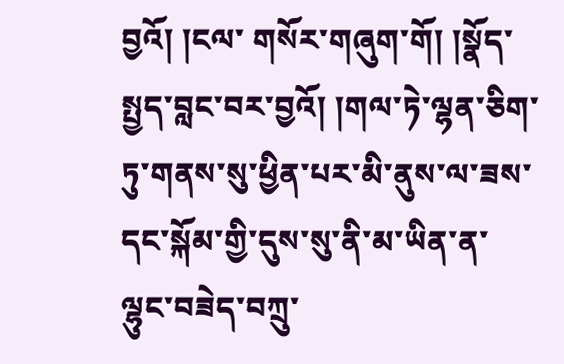བྱའོ། །ངལ་ གསོར་གཞུག་གོ། །སྣོད་སྤྱད་བླང་བར་བྱའོ། །གལ་ཏེ་ལྷན་ཅིག་ཏུ་གནས་སུ་ཕྱིན་པར་མི་ནུས་ལ་ཟས་དང་སྐོམ་གྱི་དུས་སུ་ནི་མ་ཡིན་ན་ལྷུང་བཟེད་བཀྲུ་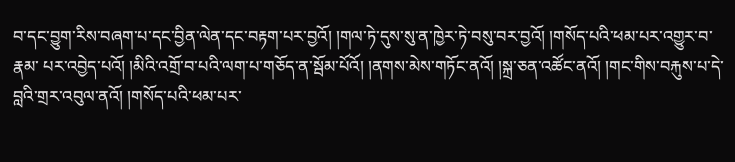བ་དང་བྱུག་རིས་བཞག་པ་དང་བྱིན་ལེན་དང་བརྟག་པར་བྱའོ། །གལ་ཏེ་དུས་སུ་ན་ཁྱེར་ཏེ་བསུ་བར་བྱའོ། །གསོད་པའི་ཕམ་པར་འགྱུར་བ་རྣམ་ པར་འབྱེད་པའོ། །མིའི་འགྲོ་བ་པའི་ལག་པ་གཅོད་ན་སྦོམ་པོའོ། །ནགས་མེས་གཏོང་ནའོ། །སྐྲ་ཅན་འཚོང་ནའོ། །གང་གིས་བརྐུས་པ་དེ་བླའི་གྲར་འབུལ་ནའོ། །གསོད་པའི་ཕམ་པར་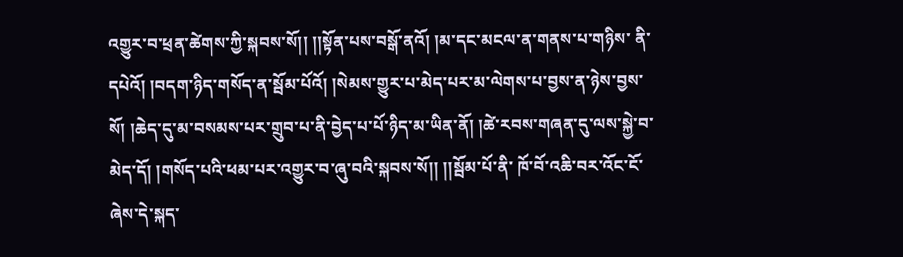འགྱུར་བ་ཕྲན་ཚེགས་ཀྱི་སྐབས་སོ།། །།སྟོན་པས་བསྒོ་ནའོ། །མ་དང་མངལ་ན་གནས་པ་གཉིས་ ནི་དཔེའོ། །བདག་ཉིད་གསོད་ན་སྦོམ་པོའོ། །སེམས་གྱུར་པ་མེད་པར་མ་ལེགས་པ་བྱས་ན་ཉེས་བྱས་སོ། །ཆེད་དུ་མ་བསམས་པར་གྲུབ་པ་ནི་བྱེད་པ་པོ་ཉིད་མ་ཡིན་ནོ། །ཚེ་རབས་གཞན་དུ་ལས་སྐྱེ་བ་མེད་དོ། །གསོད་པའི་ཕམ་པར་འགྱུར་བ་ཞུ་བའི་སྐབས་སོ།། །།སྦོམ་པོ་ནི་ ཁོ་བོ་འཆི་བར་འོང་ངོ་ཞེས་དེ་སྐད་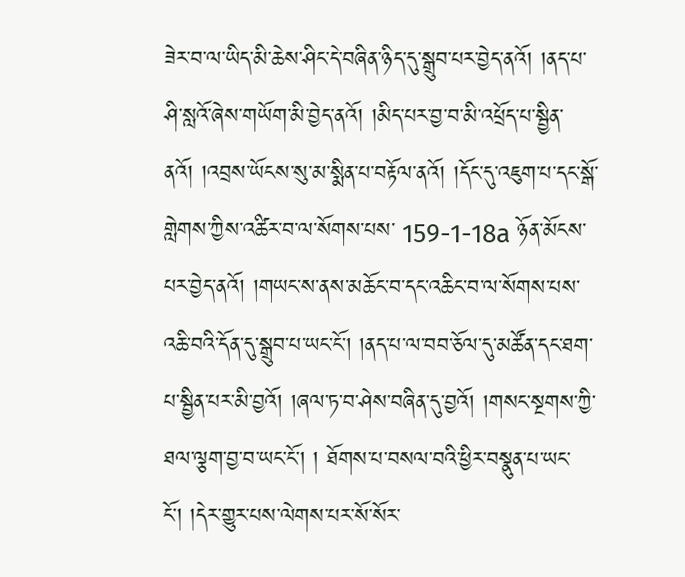ཟེར་བ་ལ་ཡིད་མི་ཆེས་ཤིང་དེ་བཞིན་ཉིད་དུ་སྒྲུབ་པར་བྱེད་ནའོ། །ནད་པ་ཤི་སླའོ་ཞེས་གཡོག་མི་བྱེད་ནའོ། །མིད་པར་བྱ་བ་མི་འཕྲོད་པ་སྦྱིན་ནའོ། །འབྲས་ཡོངས་སུ་མ་སྨིན་པ་བརྟོལ་ནའོ། །དོང་དུ་འཇུག་པ་དང་སྒོ་གླེགས་ཀྱིས་འཚིར་བ་ལ་སོགས་པས་ 159-1-18a ཉོན་མོངས་པར་བྱེད་ནའོ། །གཡང་ས་ནས་མཆོང་བ་དང་འཆིང་བ་ལ་སོགས་པས་འཆི་བའི་དོན་དུ་སྒྲུབ་པ་ཡང་ངོ་། །ནད་པ་ལ་བབ་ཅོལ་དུ་མཚོན་དང་ཐག་པ་སྦྱིན་པར་མི་བྱའོ། །ཞལ་ཏ་བ་ཤེས་བཞིན་དུ་བྱའོ། །གསང་སྔགས་ཀྱི་ཐལ་ལྕག་བྱ་བ་ཡང་ངོ་། ། ཐོགས་པ་བསལ་བའི་ཕྱིར་བསྣུན་པ་ཡང་ངོ་། །དེར་གྱུར་པས་ལེགས་པར་སོ་སོར་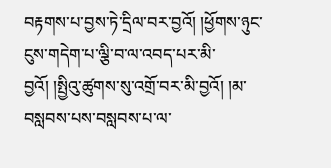བརྟགས་པ་བྱས་ཏེ་དྲིལ་བར་བྱའོ། །ཕྱོགས་ཉུང་ངུས་གདེག་པ་ལྕི་བ་ལ་འབད་པར་མི་བྱའོ། །སྤྱིའུ་ཚུགས་སུ་འགྲོ་བར་མི་བྱའོ། །མ་བསླབས་པས་བསླབས་པ་ལ་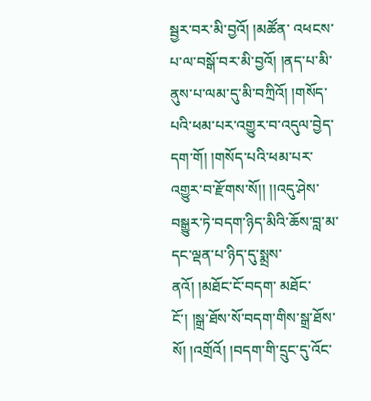སྦྱར་བར་མི་བྱའོ། །མཚོན་ འཕངས་པ་ལ་བསྒོ་བར་མི་བྱའོ། །ནད་པ་མི་ནུས་པ་ལམ་དུ་མི་བཀྲིའོ། །གསོད་པའི་ཕམ་པར་འགྱུར་བ་འདུལ་བྱེད་དག་གོ། །གསོད་པའི་ཕམ་པར་འགྱུར་བ་རྫོགས་སོ།། །།འདུ་ཤེས་བསྒྱུར་ཏེ་བདག་ཉིད་མིའི་ཆོས་བླ་མ་དང་ལྡན་པ་ཉིད་དུ་སྨྲས་ནའོ། །མཐོང་ངོ་བདག་ མཐོང་ངོ་། །སྒྲ་ཐོས་སོ་བདག་གིས་སྒྲ་ཐོས་སོ། །འགྲོའོ། །བདག་གི་དྲུང་དུ་འོང་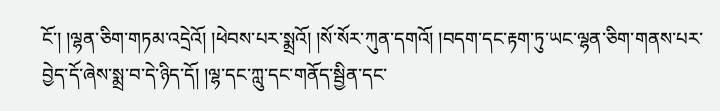ངོ་། །ལྷན་ཅིག་གཏམ་འདྲེའོ། །ཕེབས་པར་སྨྲའོ། །སོ་སོར་ཀུན་དགའོ། །བདག་དང་རྟག་ཏུ་ཡང་ལྷན་ཅིག་གནས་པར་བྱེད་དོ་ཞེས་སྨྲ་བ་དེ་ཉིད་དོ། །ལྷ་དང་ཀླུ་དང་གནོད་སྦྱིན་དང་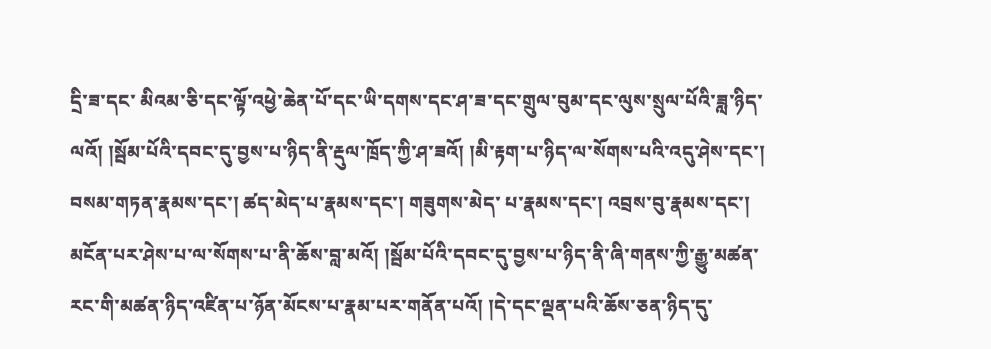དྲི་ཟ་དང་ མིའམ་ཅི་དང་ལྟོ་འཕྱེ་ཆེན་པོ་དང་ཡི་དགས་དང་ཤ་ཟ་དང་གྲུལ་བུམ་དང་ལུས་སྲུལ་པོའི་ཟླ་ཉིད་ལའོ། །སྦོམ་པོའི་དབང་དུ་བྱས་པ་ཉིད་ནི་རྡུལ་ཁྲོད་ཀྱི་ཤ་ཟའོ། །མི་རྟག་པ་ཉིད་ལ་སོགས་པའི་འདུ་ཤེས་དང་། བསམ་གཏན་རྣམས་དང་། ཚད་མེད་པ་རྣམས་དང་། གཟུགས་མེད་ པ་རྣམས་དང་། འབྲས་བུ་རྣམས་དང་། མངོན་པར་ཤེས་པ་ལ་སོགས་པ་ནི་ཆོས་བླ་མའོ། །སྦོམ་པོའི་དབང་དུ་བྱས་པ་ཉིད་ནི་ཞི་གནས་ཀྱི་རྒྱུ་མཚན་རང་གི་མཚན་ཉིད་འཛིན་པ་ཉོན་མོངས་པ་རྣམ་པར་གནོན་པའོ། །དེ་དང་ལྡན་པའི་ཆོས་ཅན་ཉིད་དུ་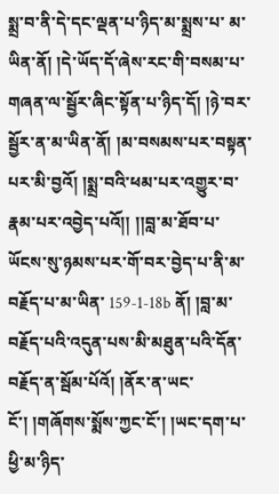སྨྲ་བ་ནི་དེ་དང་ལྡན་པ་ཉིད་མ་སྨྲས་པ་ མ་ཡིན་ནོ། །དེ་ཡོད་དོ་ཞེས་རང་གི་བསམ་པ་གཞན་ལ་སྦྱོར་ཞིང་སྟོན་པ་ཉིད་དོ། །ཉེ་བར་སྦྱོར་ན་མ་ཡིན་ནོ། །མ་བསམས་པར་བསྟན་པར་མི་བྱའོ། །སྨྲ་བའི་ཕམ་པར་འགྱུར་བ་རྣམ་པར་འབྱེད་པའོ།། །།བླ་མ་ཐོབ་པ་ཡོངས་སུ་ཉམས་པར་གོ་བར་བྱེད་པ་ནི་མ་བརྗོད་པ་མ་ཡིན་ 159-1-18b ནོ། །བླ་མ་བརྗོད་པའི་འདུན་པས་མི་མཐུན་པའི་དོན་བརྗོད་ན་སྦོམ་པོའོ། །ནོར་ན་ཡང་ངོ་། །གཞོགས་སྨོས་ཀྱང་ངོ་། །ཡང་དག་པ་ཕྱི་མ་ཉིད་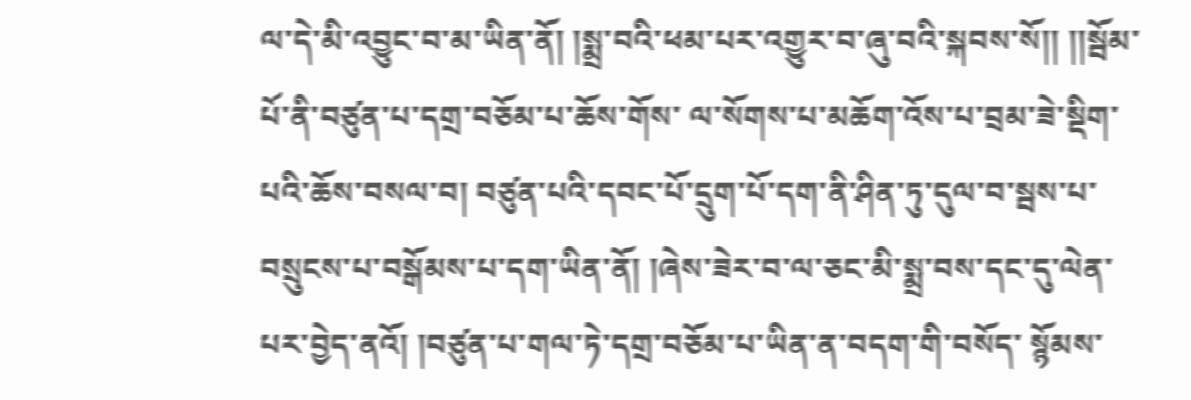ལ་དེ་མི་འབྱུང་བ་མ་ཡིན་ནོ། །སྨྲ་བའི་ཕམ་པར་འགྱུར་བ་ཞུ་བའི་སྐབས་སོ།། །།སྦོམ་པོ་ནི་བཙུན་པ་དགྲ་བཅོམ་པ་ཆོས་གོས་ ལ་སོགས་པ་མཆོག་འོས་པ་བྲམ་ཟེ་སྡིག་པའི་ཆོས་བསལ་བ། བཙུན་པའི་དབང་པོ་དྲུག་པོ་དག་ནི་ཤིན་ཏུ་དུལ་བ་སྦས་པ་བསྲུངས་པ་བསྒོམས་པ་དག་ཡིན་ནོ། །ཞེས་ཟེར་བ་ལ་ཅང་མི་སྨྲ་བས་དང་དུ་ལེན་པར་བྱེད་ནའོ། །བཙུན་པ་གལ་ཏེ་དགྲ་བཅོམ་པ་ཡིན་ན་བདག་གི་བསོད་ སྙོམས་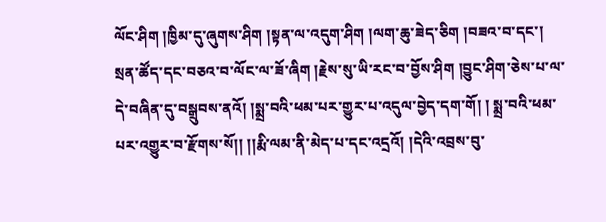ལོང་ཤིག །ཁྱིམ་དུ་ཞུགས་ཤིག །སྟན་ལ་འདུག་ཤིག །ལག་ཆུ་ཟེད་ཅིག །བཟའ་བ་དང་། སྲན་ཚོད་དང་བཅའ་བ་ལོང་ལ་ཟོ་ཞིག །རྗེས་སུ་ཡི་རང་བ་བྱོས་ཤིག །བྱུང་ཤིག་ཅེས་པ་ལ་དེ་བཞིན་དུ་བསྒྲུབས་ནའོ། །སྨྲ་བའི་ཕམ་པར་གྱུར་པ་འདུལ་བྱེད་དག་གོ། ། སྨྲ་བའི་ཕམ་པར་འགྱུར་བ་རྫོགས་སོ།། །།རྨི་ལམ་ནི་མེད་པ་དང་འདྲའོ། །དེའི་འབྲས་བུ་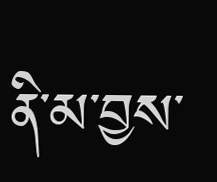ནི་མ་བྱས་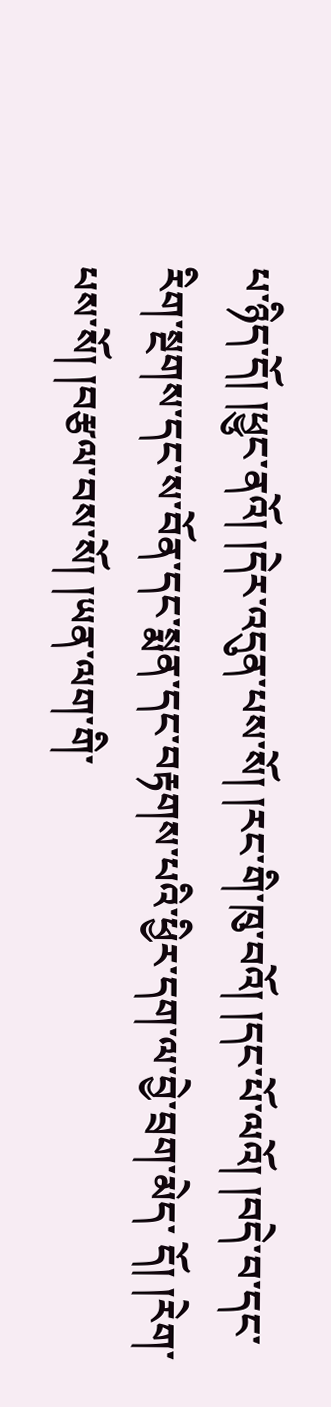པ་ཉིད་དོ། །ཕྱུང་ནའོ། །དེར་འདུན་པས་སོ། །རང་གི་ཁུ་བའོ། །དང་པོ་ལའོ། །བདེ་བ་དང་རིག་སྔགས་དང་ས་བོན་དང་སྨན་དང་བརྟགས་པའི་ཕྱིར་དག་ལ་བྱེ་བྲག་མེད་ དོ། །རེག་པས་སོ། །བརྩལ་བས་སོ། །ཡན་ལག་གི་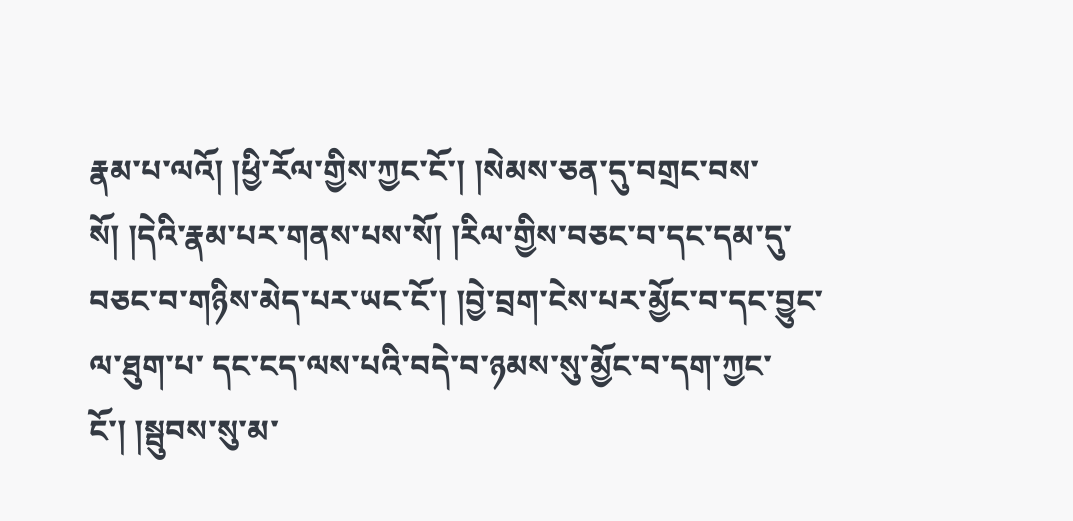རྣམ་པ་ལའོ། །ཕྱི་རོལ་གྱིས་ཀྱང་ངོ་། །སེམས་ཅན་དུ་བགྲང་བས་སོ། །དེའི་རྣམ་པར་གནས་པས་སོ། །རིལ་གྱིས་བཅང་བ་དང་དམ་དུ་བཅང་བ་གཉིས་མེད་པར་ཡང་ངོ་། །བྱེ་བྲག་ངེས་པར་མྱོང་བ་དང་བྱུང་ལ་ཐུག་པ་ དང་ངད་ལས་པའི་བདེ་བ་ཉམས་སུ་མྱོང་བ་དག་ཀྱང་ངོ་། །སྦུབས་སུ་མ་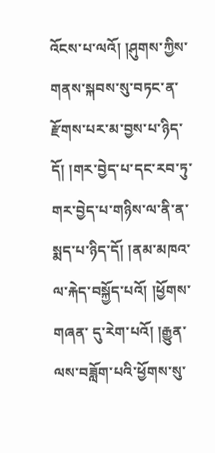འོངས་པ་ལའོ། །ཤུགས་ཀྱིས་གནས་སྐབས་སུ་བཏང་ན་རྫོགས་པར་མ་བྱས་པ་ཉིད་དོ། །གར་བྱེད་པ་དང་རབ་ཏུ་གར་བྱེད་པ་གཉིས་ལ་ནི་ན་སྨད་པ་ཉིད་དོ། །ནམ་མཁའ་ལ་རྐེད་བསྐྱོད་པའོ། །ཕྱོགས་གཞན་ དུ་རེག་པའོ། །རྒྱུན་ལས་བཟློག་པའི་ཕྱོགས་སུ་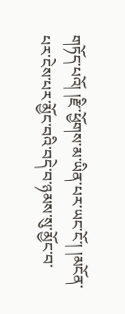གཏོད་པའོ། །རྫི་ཕྱོགས་མ་ཡིན་པར་ཡང་ངོ་། །མངོན་པར་ངེས་པར་མྱོང་བའི་བདེ་བ་ཉམས་སུ་མྱོང་བ་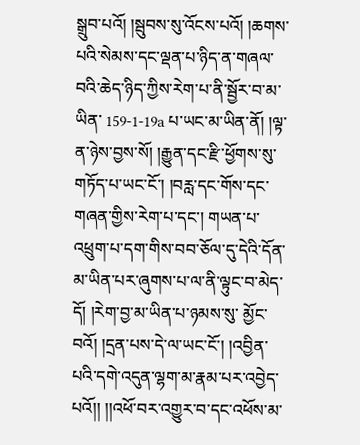སྒྲུབ་པའོ། །སྦུབས་སུ་འོངས་པའོ། །ཆགས་པའི་སེམས་དང་ལྡན་པ་ཉིད་ན་གཞལ་བའི་ཆེད་ཉིད་ཀྱིས་རེག་པ་ནི་སྦྱོར་བ་མ་ཡིན་ 159-1-19a པ་ཡང་མ་ཡིན་ནོ། །ལྟ་ན་ཉེས་བྱས་སོ། །རྒྱུན་དང་རྫི་ཕྱོགས་སུ་གཏོད་པ་ཡང་ངོ་། །བརླ་དང་གོས་དང་གཞན་གྱིས་རེག་པ་དང་། གཡན་པ་འཕྲུག་པ་དག་གིས་བབ་ཅོལ་དུ་དེའི་དོན་མ་ཡིན་པར་ཞུགས་པ་ལ་ནི་ལྟུང་བ་མེད་དོ། །རེག་བྱ་མ་ཡིན་པ་ཉམས་སུ་ མྱོང་བའོ། །དྲན་པས་དེ་ལ་ཡང་ངོ་། །འབྱིན་པའི་དགེ་འདུན་ལྷག་མ་རྣམ་པར་འབྱེད་པའོ།། །།འཕོ་བར་འགྱུར་བ་དང་འཕོས་མ་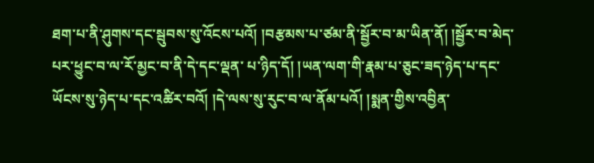ཐག་པ་ནི་ཤུགས་དང་སྦུབས་སུ་འོངས་པའོ། །བརྩམས་པ་ཙམ་ནི་སྦྱོར་བ་མ་ཡིན་ནོ། །སྦྱོར་བ་མེད་པར་ཕྱུང་བ་ལ་རོ་མྱང་བ་ནི་དེ་དང་ལྡན་ པ་ཉིད་དོ། །ཡན་ལག་གི་རྣམ་པ་ཅུང་ཟད་ཉེད་པ་དང་ཡོངས་སུ་ཉེད་པ་དང་འཚིར་བའོ། །དེ་ལས་སུ་རུང་བ་ལ་ནོམ་པའོ། །སྨན་གྱིས་འབྱིན་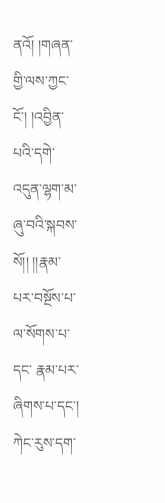ནའོ། །གཞན་གྱི་ལས་ཀྱང་ངོ་། །འབྱིན་པའི་དགེ་འདུན་ལྷག་མ་ཞུ་བའི་སྐབས་སོ།། །།རྣམ་པར་བསྔོས་པ་ལ་སོགས་པ་དང་ རྣམ་པར་ཞིགས་པ་དང་། ཀེང་རུས་དག་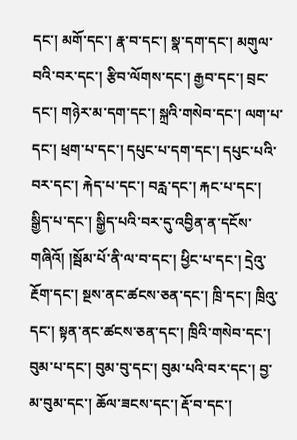དང་། མགོ་དང་། རྣ་བ་དང་། སྣ་དག་དང་། མགུལ་བའི་བར་དང་། རྩིབ་ལོགས་དང་། རྒྱབ་དང་། བྲང་དང་། གཉེར་མ་དག་དང་། སྐྲའི་གསེབ་དང་། ལག་པ་དང་། ཕྲག་པ་དང་། དཔུང་པ་དག་དང་། དཔུང་པའི་བར་དང་། རྐེད་པ་དང་། བརླ་དང་། རྐང་པ་དང་། སྒྱིད་པ་དང་། སྒྱིད་པའི་བར་དུ་འབྱིན་ན་དངོས་གཞིའོ། །སྦོམ་པོ་ནི་ལ་བ་དང་། ཕྱིང་པ་དང་། དྲེའུ་རྔོག་དང་། སྔས་ནང་ཚངས་ཅན་དང་། ཁྲི་དང་། ཁྲིའུ་དང་། སྟན་ནང་ཚངས་ཅན་དང་། ཁྲིའི་གསེབ་དང་། བུམ་པ་དང་། བུམ་བུ་དང་། བུམ་པའི་བར་དང་། བྱ་མ་བུམ་དང་། ཆོལ་ཟངས་དང་། རྡོ་བ་དང་།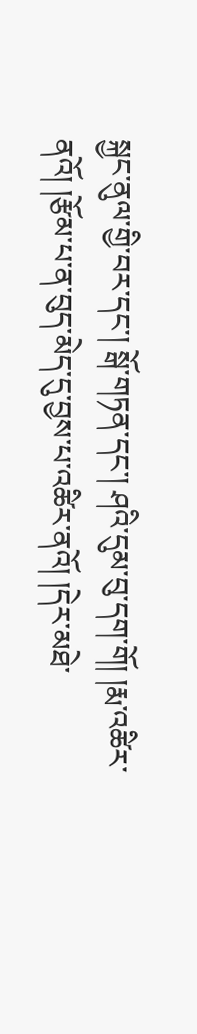སྐྱང་ནུལ་གྱི་བར་དང་། སྒོ་གཏན་དང་། ཤའི་དུམ་བུ་དག་གོ། །རྨ་འཚིར་ནའོ། །རྩོམ་པ་ན་བུད་མེད་དུ་བྱས་པ་འཚིར་ནའོ། །དེར་མཐེ་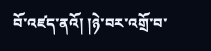བོ་འཛད་ནའོ། །ཉེ་བར་འགྲོ་བ་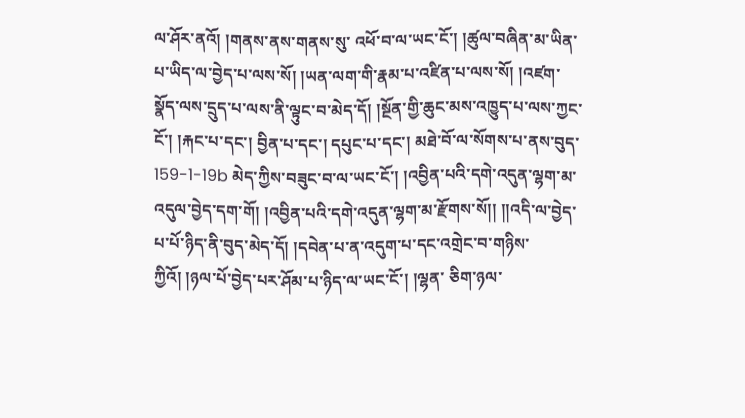ལ་ཤོར་ནའོ། །གནས་ནས་གནས་སུ་ འཕོ་བ་ལ་ཡང་ངོ་། །ཚུལ་བཞིན་མ་ཡིན་པ་ཡིད་ལ་བྱེད་པ་ལས་སོ། །ཡན་ལག་གི་རྣམ་པ་འཛིན་པ་ལས་སོ། །འཛག་སྣོད་ལས་དྲུད་པ་ལས་ནི་ལྟུང་བ་མེད་དོ། །སྔོན་གྱི་ཆུང་མས་འཁྱུད་པ་ལས་ཀྱང་ངོ་། །རྐང་པ་དང་། བྱིན་པ་དང་། དཔུང་པ་དང་། མཐེ་བོ་ལ་སོགས་པ་ནས་བུད་ 159-1-19b མེད་ཀྱིས་བཟུང་བ་ལ་ཡང་ངོ་། །འབྱིན་པའི་དགེ་འདུན་ལྷག་མ་འདུལ་བྱེད་དག་གོ། །འབྱིན་པའི་དགེ་འདུན་ལྷག་མ་རྫོགས་སོ།། །།འདི་ལ་བྱེད་པ་པོ་ཉིད་ནི་བུད་མེད་དོ། །དབེན་པ་ན་འདུག་པ་དང་འགྲེང་བ་གཉིས་ཀྱིའོ། །ཉལ་པོ་བྱེད་པར་ཤོམ་པ་ཉིད་ལ་ཡང་ངོ་། །ལྷན་ ཅིག་ཉལ་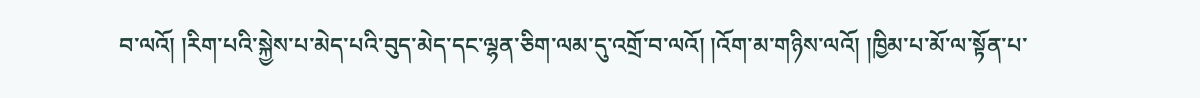བ་ལའོ། །རིག་པའི་སྐྱེས་པ་མེད་པའི་བུད་མེད་དང་ལྷན་ཅིག་ལམ་དུ་འགྲོ་བ་ལའོ། །འོག་མ་གཉིས་ལའོ། །ཁྱིམ་པ་མོ་ལ་སྟོན་པ་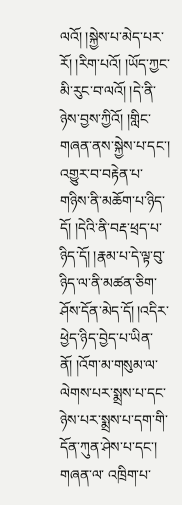ལའོ། །སྐྱེས་པ་མེད་པར་རོ། །རིག་པའོ། །ཡོད་ཀྱང་མི་རུང་བ་ལའོ། །དེ་ནི་ཉེས་བྱས་ཀྱིའོ། །གླིང་གཞན་ནས་སྐྱེས་པ་དང་། འགྱུར་བ་བརྟེན་པ་གཉིས་ནི་མཆོག་པ་ཉིད་དོ། །དེའི་ནི་བརྡ་ཕྲད་པ་ཉིད་དོ། །རྣམ་པ་དེ་ལྟ་བུ་ཉིད་ལ་ནི་མཚན་ཅིག་ཤོས་དོན་མེད་དོ། །འདིར་ཕྱེད་ཉིད་བྱེད་པ་ཡིན་ནོ། །འོག་མ་གསུམ་ལ་ལེགས་པར་སྨྲས་པ་དང་ཉེས་པར་སྨྲས་པ་དག་གི་དོན་ཀུན་ཤེས་པ་དང་། གཞན་ལ་ འཁྲིག་པ་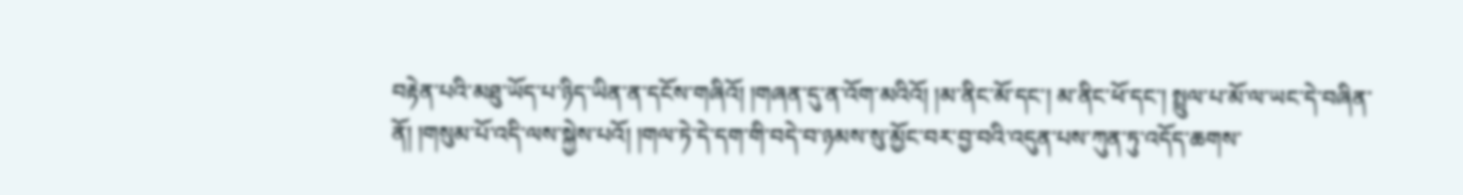བརྟེན་པའི་མཐུ་ཡོད་པ་ཉིད་ཡིན་ན་དངོས་གཞིའོ། །གཞན་དུ་ན་འོག་མའིའོ། །མ་ནིང་མོ་དང་། མ་ནིང་ཕོ་དང་། སྤྲུལ་པ་མོ་ལ་ཡང་དེ་བཞིན་ནོ། །གསུམ་པོ་འདི་ལས་སྐྱེས་པའོ། །གལ་ཏེ་དེ་དག་གི་བདེ་བ་ཉམས་སུ་མྱོང་བར་བྱ་བའི་འདུན་པས་ཀུན་ཏུ་འདོད་ཆགས་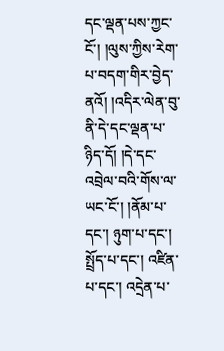དང་ལྡན་པས་ཀྱང་ངོ་། །ལུས་ཀྱིས་རེག་པ་བདག་གིར་བྱེད་ནའོ། །འདིར་ལེན་བུ་ནི་དེ་དང་ལྡན་པ་ཉིད་དོ། །དེ་དང་འབྲེལ་བའི་གོས་ལ་ཡང་ངོ་། །ནོམ་པ་དང་། ཉུག་པ་དང་། སྤྲོད་པ་དང་། འཛིན་པ་དང་། འདྲེན་པ་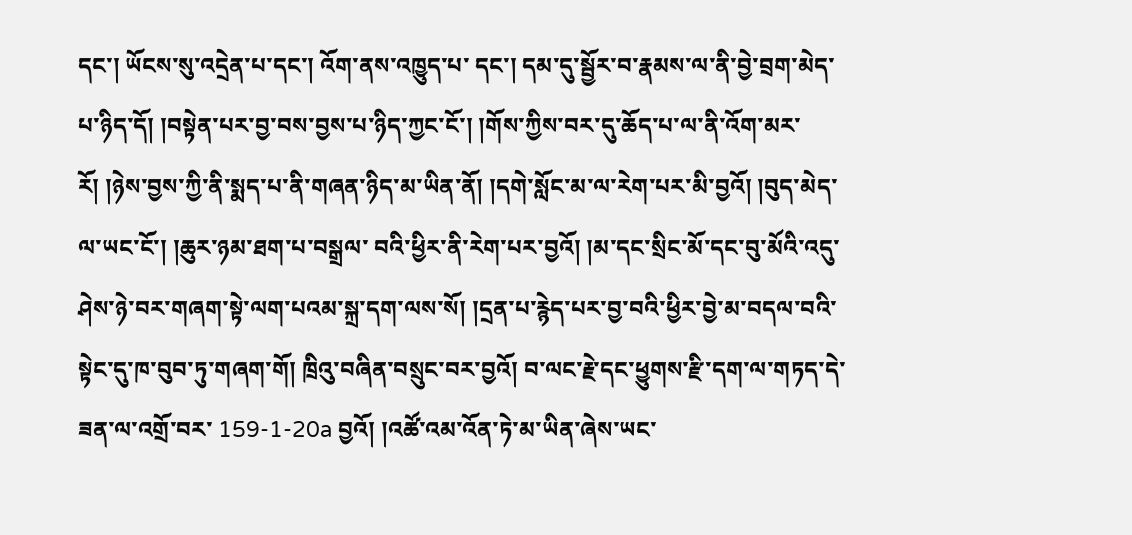དང་། ཡོངས་སུ་འདྲེན་པ་དང་། འོག་ནས་འཁྱུད་པ་ དང་། དམ་དུ་སྦྱོར་བ་རྣམས་ལ་ནི་བྱེ་བྲག་མེད་པ་ཉིད་དོ། །བསྟེན་པར་བྱ་བས་བྱས་པ་ཉིད་ཀྱང་ངོ་། །གོས་ཀྱིས་བར་དུ་ཆོད་པ་ལ་ནི་འོག་མར་རོ། །ཉེས་བྱས་ཀྱི་ནི་སྨད་པ་ནི་གཞན་ཉིད་མ་ཡིན་ནོ། །དགེ་སློང་མ་ལ་རེག་པར་མི་བྱའོ། །བུད་མེད་ལ་ཡང་ངོ་། །ཆུར་ཉམ་ཐག་པ་བསྒྲལ་ བའི་ཕྱིར་ནི་རེག་པར་བྱའོ། །མ་དང་སྲིང་མོ་དང་བུ་མོའི་འདུ་ཤེས་ཉེ་བར་གཞག་སྟེ་ལག་པའམ་སྐྲ་དག་ལས་སོ། །དྲན་པ་རྙེད་པར་བྱ་བའི་ཕྱིར་བྱེ་མ་བདལ་བའི་སྟེང་དུ་ཁ་བུབ་ཏུ་གཞག་གོ། ཁྲིའུ་བཞིན་བསྲུང་བར་བྱའོ། བ་ལང་རྗེ་དང་ཕྱུགས་རྫི་དག་ལ་གཏད་དེ་ཟན་ལ་འགྲོ་བར་ 159-1-20a བྱའོ། །འཚོ་འམ་འོན་ཏེ་མ་ཡིན་ཞེས་ཡང་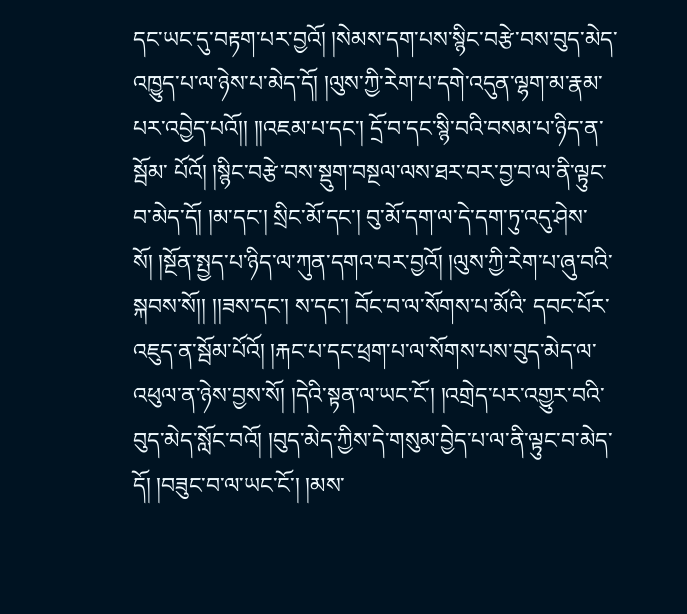དང་ཡང་དུ་བརྟག་པར་བྱའོ། །སེམས་དག་པས་སྙིང་བརྩེ་བས་བུད་མེད་འཁྱུད་པ་ལ་ཉེས་པ་མེད་དོ། །ལུས་ཀྱི་རེག་པ་དགེ་འདུན་ལྷག་མ་རྣམ་པར་འབྱེད་པའོ།། །།འཇམ་པ་དང་། དྲོ་བ་དང་སྙི་བའི་བསམ་པ་ཉིད་ན་སྦོམ་ པོའོ། །སྙིང་བརྩེ་བས་སྡུག་བསྔལ་ལས་ཐར་བར་བྱ་བ་ལ་ནི་ལྟུང་བ་མེད་དོ། །མ་དང་། སྲིང་མོ་དང་། བུ་མོ་དག་ལ་དེ་དག་ཏུ་འདུ་ཤེས་སོ། །སྔོན་སྤྱད་པ་ཉིད་ལ་ཀུན་དགའ་བར་བྱའོ། །ལུས་ཀྱི་རེག་པ་ཞུ་བའི་སྐབས་སོ།། །།ཟས་དང་། ས་དང་། བོང་བ་ལ་སོགས་པ་མོའི་ དབང་པོར་འཇུད་ན་སྦོམ་པོའོ། །རྐང་པ་དང་ཕྲག་པ་ལ་སོགས་པས་བུད་མེད་ལ་འཕུལ་ན་ཉེས་བྱས་སོ། །དེའི་སྟན་ལ་ཡང་ངོ་། །འགྲེད་པར་འགྱུར་བའི་བུད་མེད་སློང་བའོ། །བུད་མེད་ཀྱིས་དེ་གསུམ་བྱེད་པ་ལ་ནི་ལྟུང་བ་མེད་དོ། །བཟུང་བ་ལ་ཡང་ངོ་། །མས་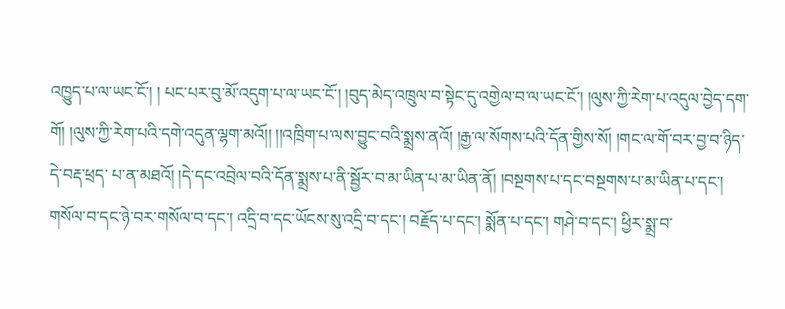འཁྱུད་པ་ལ་ཡང་ངོ་། ། པང་པར་བུ་མོ་འདུག་པ་ལ་ཡང་ངོ་། །བུད་མེད་འཁྲུལ་བ་སྟེང་དུ་འགྱེལ་བ་ལ་ཡང་ངོ་། །ལུས་ཀྱི་རེག་པ་འདུལ་བྱེད་དག་གོ། །ལུས་ཀྱི་རེག་པའི་དགེ་འདུན་ལྷག་མའོ།། །།འཁྲིག་པ་ལས་བྱུང་བའི་སྨྲས་ནའོ། །རྒྱ་ལ་སོགས་པའི་དོན་གྱིས་སོ། །གང་ལ་གོ་བར་བྱ་བ་ཉིད་དེ་བརྡ་ཕྲད་ པ་ན་མཐའོ། །དེ་དང་འབྲེལ་བའི་དོན་སྨྲས་པ་ནི་སྦྱོར་བ་མ་ཡིན་པ་མ་ཡིན་ནོ། །བསྔགས་པ་དང་བསྔགས་པ་མ་ཡིན་པ་དང་། གསོལ་བ་དང་ཉེ་བར་གསོལ་བ་དང་། འདྲི་བ་དང་ཡོངས་སུ་འདྲི་བ་དང་། བརྗོད་པ་དང་། སྨོན་པ་དང་། གཤེ་བ་དང་། ཕྱིར་སྨྲ་བ་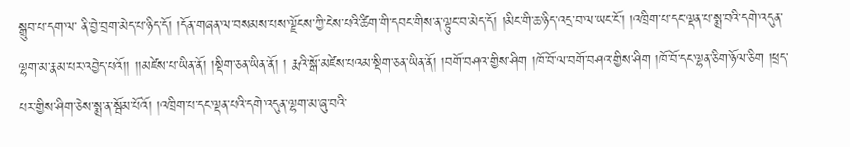སྒྲུབ་པ་དག་ལ་ ནི་བྱེ་བྲག་མེད་པ་ཉིད་དོ། །དོན་གཞན་ལ་བསམས་པས་ལྗོངས་ཀྱི་ངེས་པའི་ཚིག་གི་དབང་གིས་ན་ལྟུང་བ་མེད་དོ། །མིང་གི་ཆ་ཉིད་འདྲ་བ་ལ་ཡང་ངོ་། །འཁྲིག་པ་དང་ལྡན་པ་སྨྲ་བའི་དགེ་འདུན་ལྷག་མ་རྣམ་པར་འབྱེད་པའོ།། །།མཛེས་པ་ཡིན་ནོ། །སྡིག་ཅན་ཡིན་ནོ། ། རྨའི་སྒོ་མཛེས་པའམ་སྡིག་ཅན་ཡིན་ནོ། །བགོ་བཤའ་གྱིས་ཤིག །ཁོ་བོ་ལ་བགོ་བཤའ་གྱིས་ཤིག །ཁོ་བོ་དང་ལྷན་ཅིག་ཉོལ་ཅིག །ཕྲད་པར་གྱིས་ཤིག་ཅེས་སྨྲ་ན་སྦོམ་པོའོ། །འཁྲིག་པ་དང་ལྡན་པའི་དགེ་འདུན་ལྷག་མ་ཞུ་བའི་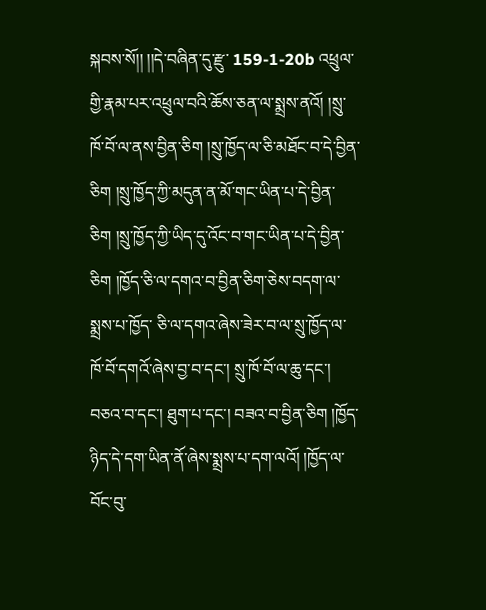སྐབས་སོ།། །།དེ་བཞིན་དུ་རྫུ་ 159-1-20b འཕྲུལ་གྱི་རྣམ་པར་འཕྲུལ་བའི་ཆོས་ཅན་ལ་སྨྲས་ནའོ། །སྲུ་ཁོ་བོ་ལ་ནས་བྱིན་ཅིག །སྲུ་ཁྱོད་ལ་ཅི་མཐོང་བ་དེ་བྱིན་ཅིག །སྲུ་ཁྱོད་ཀྱི་མདུན་ན་མོ་གང་ཡིན་པ་དེ་བྱིན་ཅིག །སྲུ་ཁྱོད་ཀྱི་ཡིད་དུ་འོང་བ་གང་ཡིན་པ་དེ་བྱིན་ཅིག །ཁྱོད་ཅི་ལ་དགའ་བ་བྱིན་ཅིག་ཅེས་བདག་ལ་སྨྲས་པ་ཁྱོད་ ཅི་ལ་དགའ་ཞེས་ཟེར་བ་ལ་སྲུ་ཁྱོད་ལ་ཁོ་བོ་དགའོ་ཞེས་བྱ་བ་དང་། སྲུ་ཁོ་བོ་ལ་ཆུ་དང་། བཅའ་བ་དང་། ཐུག་པ་དང་། བཟའ་བ་བྱིན་ཅིག །ཁྱོད་ཉིད་དེ་དག་ཡིན་ནོ་ཞེས་སྨྲས་པ་དག་ལའོ། །ཁྱོད་ལ་བོང་བུ་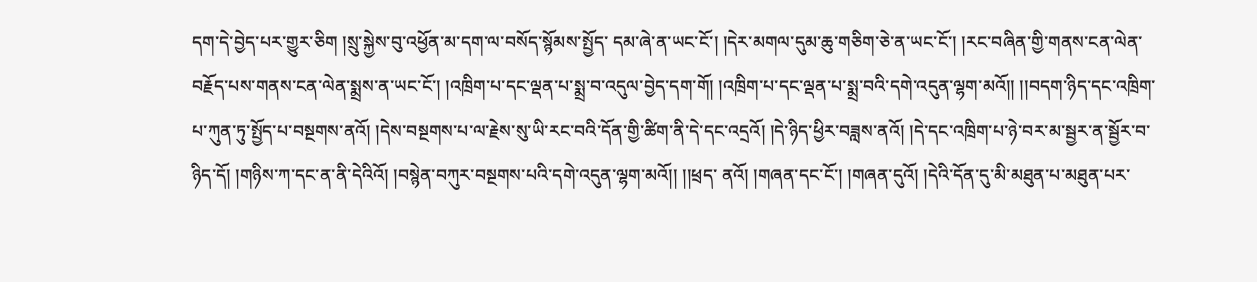དག་དེ་བྱེད་པར་གྱུར་ཅིག །སྲུ་སྐྱེས་བུ་འཕྱོན་མ་དག་ལ་བསོད་སྙོམས་སྤྱོད་ དམ་ཞེ་ན་ཡང་ངོ་། །དེར་མགལ་དུམ་ཆུ་གཅིག་ཅེ་ན་ཡང་ངོ་། །རང་བཞིན་གྱི་གནས་ངན་ལེན་བརྗོད་པས་གནས་ངན་ལེན་སྨྲས་ན་ཡང་ངོ་། །འཁྲིག་པ་དང་ལྡན་པ་སྨྲ་བ་འདུལ་བྱེད་དག་གོ། །འཁྲིག་པ་དང་ལྡན་པ་སྨྲ་བའི་དགེ་འདུན་ལྷག་མའོ།། །།བདག་ཉིད་དང་འཁྲིག་ པ་ཀུན་ཏུ་སྤྱོད་པ་བསྔགས་ནའོ། །དེས་བསྔགས་པ་ལ་རྗེས་སུ་ཡི་རང་བའི་དོན་གྱི་ཚིག་ནི་དེ་དང་འདྲའོ། །དེ་ཉིད་ཕྱིར་བཟླས་ནའོ། །དེ་དང་འཁྲིག་པ་ཉེ་བར་མ་སྦྱར་ན་སྦྱོར་བ་ཉིད་དོ། །གཉིས་ཀ་དང་ན་ནི་དེའིའོ། །བསྙེན་བཀུར་བསྔགས་པའི་དགེ་འདུན་ལྷག་མའོ།། །།ཕྲད་ ནའོ། །གཞན་དང་ངོ་། །གཞན་དུའོ། །དེའི་དོན་དུ་མི་མཐུན་པ་མཐུན་པར་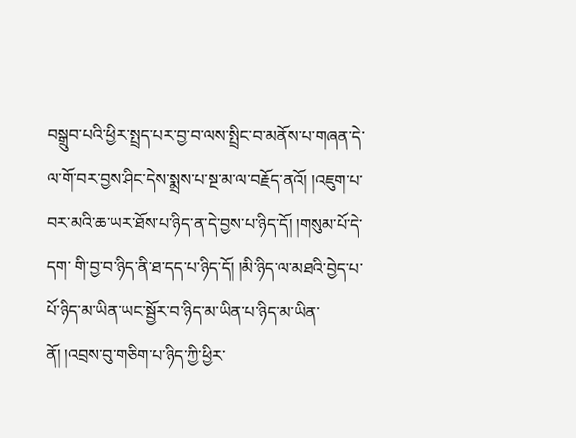བསྒྲུབ་པའི་ཕྱིར་སྤྲད་པར་བྱ་བ་ལས་སྤྲིང་བ་མནོས་པ་གཞན་དེ་ལ་གོ་བར་བྱས་ཤིང་དེས་སྨྲས་པ་སྔ་མ་ལ་བརྗོད་ནའོ། །འཇུག་པ་བར་མའི་ཆ་ཡར་ཐོས་པ་ཉིད་ན་དེ་བྱས་པ་ཉིད་དོ། །གསུམ་པོ་དེ་དག་ གི་བྱ་བ་ཉིད་ནི་ཐ་དད་པ་ཉིད་དོ། །མི་ཉིད་ལ་མཐའི་བྱེད་པ་པོ་ཉིད་མ་ཡིན་ཡང་སྦྱོར་བ་ཉིད་མ་ཡིན་པ་ཉིད་མ་ཡིན་ནོ། །འབྲས་བུ་གཅིག་པ་ཉིད་ཀྱི་ཕྱིར་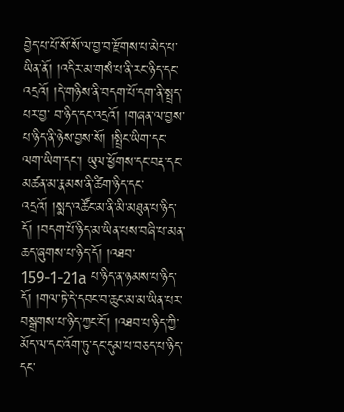བྱེད་པ་པོ་སོ་སོ་ལ་བྱ་བ་རྫོགས་པ་མེད་པ་ཡིན་ནོ། །འདིར་མ་གསཾ་པ་ནི་རང་ཉིད་དང་འདྲའོ། །དེ་གཉིས་ནི་བདག་པོ་དག་ནི་སྤྲད་པར་བྱ་ བ་ཉིད་དང་འདྲའོ། །གཞན་ལ་བྱས་པ་ཉིད་ནི་ཉེས་བྱས་སོ། །སྤྲིང་ཡིག་དང་ལག་ཡིག་དང་། ཡུལ་ཕྱོགས་དང་བརྡ་དང་མཚན་མ་རྣམས་ནི་ཚིག་ཉིད་དང་འདྲའོ། །སྨད་འཚོང་མ་ནི་མི་མཐུན་པ་ཉིད་དོ། །བདག་པོ་ཉིད་མ་ཡིན་པས་བཞི་པ་མན་ཆད་ཞུགས་པ་ཉིད་དོ། །འཐབ་ 159-1-21a པ་ཉིད་ན་ཉམས་པ་ཉིད་དོ། །གལ་ཏེ་དེ་དབང་བ་ཆུང་མ་མ་ཡིན་པར་བསྒྲགས་པ་ཉིད་ཀྱང་ངོ་། །འཐབ་པ་ཉིད་ཀྱི་མོད་ལ་དང་འོག་ཏུ་དང་དུམ་པ་བཅད་པ་ཉིད་དང་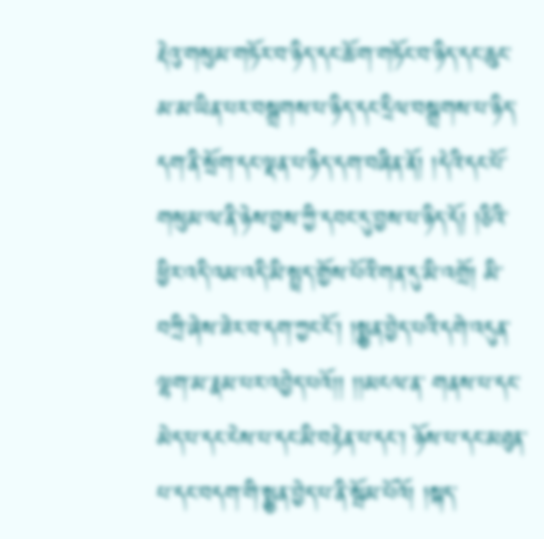རྡེའུ་གསུམ་གཏོར་བ་ཉིད་དང་ཆོ་ག་གཏོང་བ་ཉིད་དང་ཆུང་མ་མ་ཡིན་པར་བསྒྲགས་པ་ཉིད་དང་དྲིལ་བསྒྲགས་པ་ཉིད་ དག་ནི་སྲོག་དང་ལྡན་པ་ཉིད་དག་བཞིན་ནོ། །དེའི་དང་པོ་གསུམ་ལ་ནི་ཉེས་བྱས་ཀྱི་དབང་དུ་བྱས་པ་ཉིད་དོ། །ཅིའི་ཕྱིར་འདི་འམ་འདི་མི་སྤྲད་གྱོས་པོའི་གན་དུ་མི་འགྲོ། མི་བཀྲི་ཞེས་ཟེར་བ་དག་ཀྱང་ངོ་། །སྨྱན་བྱེད་པའི་དགེ་འདུན་ལྷག་མ་རྣམ་པར་འབྱེད་པའོ།། །།མངལ་ན་ གནས་པ་དང་མེད་པ་དང་ངེས་པ་དང་མི་བརྟེན་པ་དང་། ཉོས་པ་དང་མཐུན་པ་དང་བདག་གི་སྨྱན་བྱེད་པ་ནི་སྦོམ་པོའོ། །སྐད་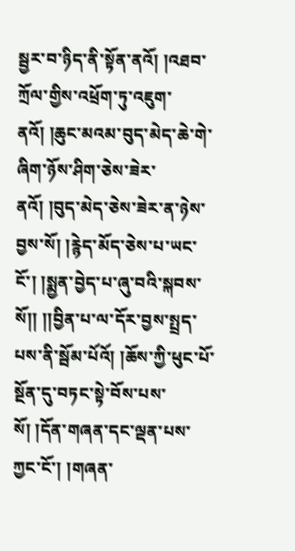སྦྱར་བ་ཉིད་ནི་སྟོན་ནའོ། །འཐབ་ཀྲོལ་གྱིས་འཕྲོག་ཏུ་འཇུག་ནའོ། །ཆུང་མའམ་བུད་མེད་ཆེ་གེ་ཞིག་ཉོས་ཤིག་ཅེས་ཟེར་ནའོ། །བུད་མེད་ཅེས་ཟེར་ན་ཉེས་ བྱས་སོ། །རྙེད་མོད་ཅེས་པ་ཡང་ངོ་། །སྨྱན་བྱེད་པ་ཞུ་བའི་སྐབས་སོ།། །།བྱིན་པ་ལ་དོར་བྱས་སྤྲད་པས་ནི་སྦོམ་པོའོ། །ཆོས་ཀྱི་ཕུང་པོ་སྔོན་དུ་བཏང་སྟེ་བོས་པས་སོ། །དོན་གཞན་དང་ལྡན་པས་ཀྱང་ངོ་། །གཞན་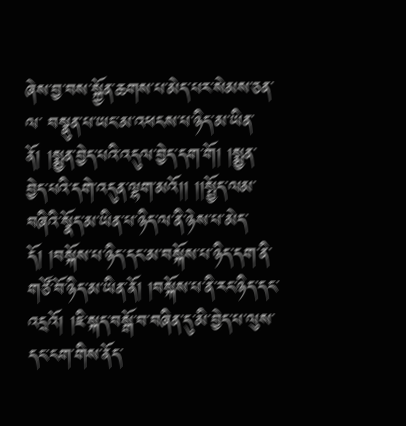ཞེས་བྱ་བས་སྐྱོན་ཆགས་པ་མེད་པར་སེམས་ཅན་ལ་ བསྣུན་པ་ཡང་མ་འཕངས་པ་ཉིད་མ་ཡིན་ནོ། །སྨྱན་བྱེད་པའི་འདུལ་བྱེད་དག་གོ། །སྨྱན་བྱེད་པའི་དགེ་འདུན་ལྷག་མའོ།། །།སྤྱོད་ལམ་བཞིའི་སྣོད་མ་ཡིན་པ་ཉིད་ལ་ནི་ཉེས་པ་མེད་དོ། །བསྐོས་པ་ཉིད་དང་མ་བསྐོས་པ་ཉིད་དག་ནི་གཙོ་བོ་ཉིད་མ་ཡིན་ནོ། །བསྐོས་པ་ནི་རང་ཉིད་དང་ འདྲའོ། །ཇི་སྐད་བསྒོ་བ་བཞིན་དུ་མི་བྱེད་པ་ལུས་དང་ངག་གིས་ནོད་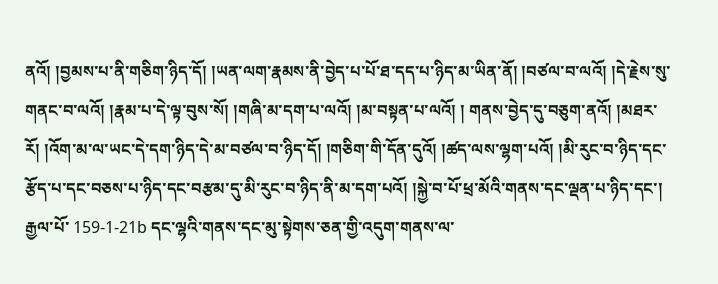ནའོ། །བྱམས་པ་ནི་གཅིག་ཉིད་དོ། །ཡན་ལག་རྣམས་ནི་བྱེད་པ་པོ་ཐ་དད་པ་ཉིད་མ་ཡིན་ནོ། །བཙལ་བ་ལའོ། །དེ་རྗེས་སུ་གནང་བ་ལའོ། །རྣམ་པ་དེ་ལྟ་བུས་སོ། །གཞི་མ་དག་པ་ལའོ། །མ་བསྟན་པ་ལའོ། ། གནས་བྱེད་དུ་བཅུག་ནའོ། །མཐར་རོ། །འོག་མ་ལ་ཡང་དེ་དག་ཉིད་དེ་མ་བཙལ་བ་ཉིད་དོ། །གཅིག་གི་དོན་དུའོ། །ཚད་ལས་ལྷག་པའོ། །མི་རུང་བ་ཉིད་དང་རྩོད་པ་དང་བཅས་པ་ཉིད་དང་བརྩམ་དུ་མི་རུང་བ་ཉིད་ནི་མ་དག་པའོ། །སྐྱེ་བ་པོ་ཕྲ་མོའི་གནས་དང་ལྡན་པ་ཉིད་དང་། རྒྱལ་པོ་ 159-1-21b དང་ལྷའི་གནས་དང་མུ་སྟེགས་ཅན་གྱི་འདུག་གནས་ལ་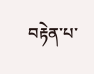བརྟེན་པ་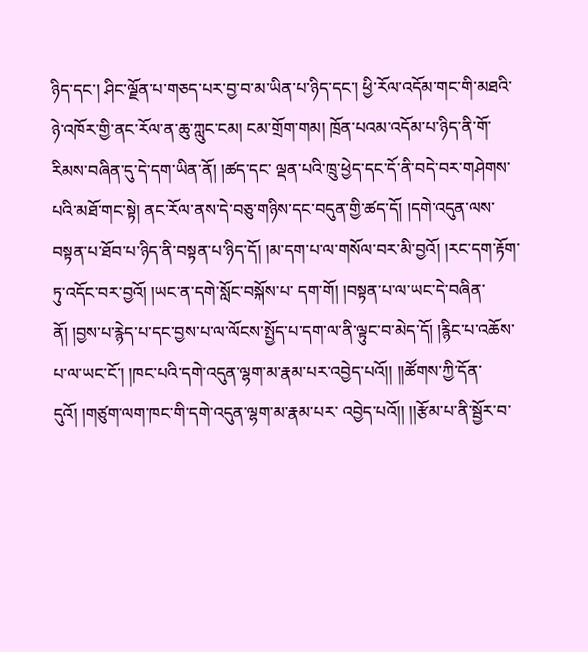ཉིད་དང་། ཤིང་ལྗོན་པ་གཅད་པར་བྱ་བ་མ་ཡིན་པ་ཉིད་དང་། ཕྱི་རོལ་འདོམ་གང་གི་མཐའི་ཉེ་འཁོར་གྱི་ནང་རོལ་ན་ཆུ་ཀླུང་ངམ། ངམ་གྲོག་གམ། ཁྲོན་པའམ་འདོམ་པ་ཉིད་ནི་གོ་རིམས་བཞིན་དུ་དེ་དག་ཡིན་ནོ། །ཚད་དང་ ལྡན་པའི་ཁྲུ་ཕྱེད་དང་དོ་ནི་བདེ་བར་གཤེགས་པའི་མཐོ་གང་སྟེ། ནང་རོལ་ནས་དེ་བཅུ་གཉིས་དང་བདུན་གྱི་ཚད་དོ། །དགེ་འདུན་ལས་བསྟན་པ་ཐོབ་པ་ཉིད་ནི་བསྟན་པ་ཉིད་དོ། །མ་དག་པ་ལ་གསོལ་བར་མི་བྱའོ། །རང་དག་རྟོག་ཏུ་འདོང་བར་བྱའོ། །ཡང་ན་དགེ་སློང་བསྐོས་པ་ དག་གོ། །བསྟན་པ་ལ་ཡང་དེ་བཞིན་ནོ། །བྱས་པ་རྙེད་པ་དང་བྱས་པ་ལ་ལོངས་སྤྱོད་པ་དག་ལ་ནི་ལྟུང་བ་མེད་དོ། །རྙིང་པ་འཆོས་པ་ལ་ཡང་ངོ་། །ཁང་པའི་དགེ་འདུན་ལྷག་མ་རྣམ་པར་འབྱེད་པའོ།། །།ཚོགས་ཀྱི་དོན་དུའོ། །གཙུག་ལག་ཁང་གི་དགེ་འདུན་ལྷག་མ་རྣམ་པར་ འབྱེད་པའོ།། །།རྩོམ་པ་ནི་སྦྱོར་བ་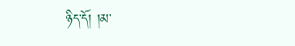ཉིད་དོ། །མ་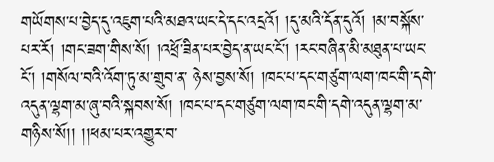གཡོགས་པ་བྱེད་དུ་འཇུག་པའི་མཐའ་ཡང་དེ་དང་འདྲའོ། །དུ་མའི་དོན་དུའོ། །མ་བསྐོས་པར་རོ། །གང་ཟག་གིས་སོ། །འཕྲོ་ཟིན་པར་བྱེད་ན་ཡང་ངོ་། །རང་བཞིན་མི་མཐུན་པ་ཡང་ངོ་། །གསོལ་བའི་འོག་ཏུ་མ་གྲུབ་ན་ ཉེས་བྱས་སོ། །ཁང་པ་དང་གཙུག་ལག་ཁང་གི་དགེ་འདུན་ལྷག་མ་ཞུ་བའི་སྐབས་སོ། །ཁང་པ་དང་གཙུག་ལག་ཁང་གི་དགེ་འདུན་ལྷག་མ་གཉིས་སོ།། །།ཕམ་པར་འགྱུར་བ་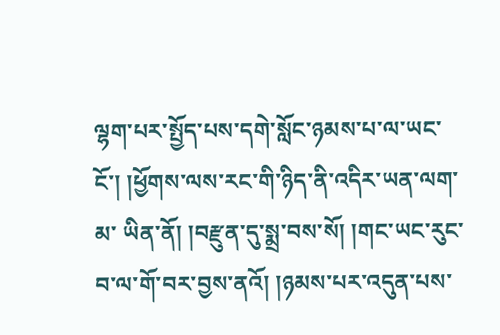ལྷག་པར་སྤྱོད་པས་དགེ་སློང་ཉམས་པ་ལ་ཡང་ངོ་། །ཕྱོགས་ལས་རང་གི་ཉིད་ནི་འདིར་ཡན་ལག་མ་ ཡིན་ནོ། །བརྫུན་དུ་སྨྲ་བས་སོ། །གང་ཡང་རུང་བ་ལ་གོ་བར་བྱས་ནའོ། །ཉམས་པར་འདུན་པས་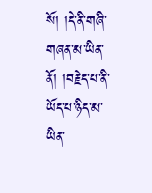སོ། །དེ་ནི་གཞི་གཞན་མ་ཡིན་ནོ། །བརྗེད་པ་ནི་ཡོད་པ་ཉིད་མ་ཡིན་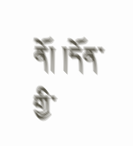ནོ། །དོན་གྱི་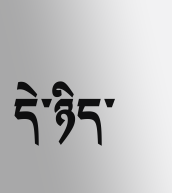དེ་ཉིད་